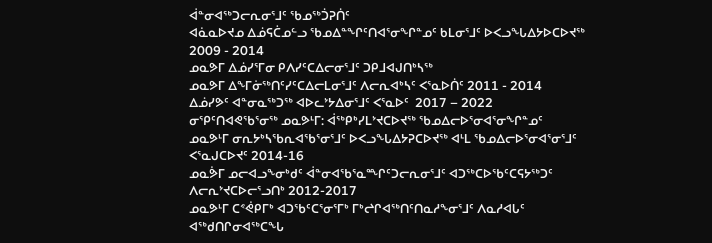ᐋᓐᓂᐊᖅᑐᓕᕆᓂᕐᒧᑦ ᖃᓄᖅᑑᕈᑏᑦ
ᐊᓈᓇᐅᔪᓄ ᐃᓅᕋᑖᓄᓪᓗ ᖃᓄᐃᓐᖏᑦᑎᐊᕐᓂᖏᓐᓄᑦ ᑲᒪᓂᕐᒧᑦ ᐅᐸᓗᖓᐃᔭᐅᑕᐅᔪᖅ 2009 - 2014
ᓄᓇᕗᒥ ᐃᓅᓯᕐᒥᓂ ᑭᐱᓯᑦᑕᐃᓕᓂᕐᒧᑦ ᑐᑭᒧᐊᒍᑎᒃᓴᖅ
ᓄᓇᕗᒥ ᐃᖕᒥᓃᖅᑎᑦᓯᑦᑕᐃᓕᒪᓂᕐᒧᑦ ᐱᓕᕆᐊᒃᓴᑦ ᐸᕐᓇᐅᑏᑦ 2011 - 2014
ᐃᓅᓯᕗᑦ ᐊᓐᓂᓇᖅᑐᖅ ᐊᐅᓚᔾᔭᐃᓂᕐᒧᑦ ᐸᕐᓇᐅᑦ  2017 – 2022
ᓂᕿᑦᑎᐊᕙᖃᕐᓂᖅ ᓄᓇᕗᒻᒥ: ᐋᖅᑭᒃᓯᒪᔾᔪᑕᐅᔪᖅ ᖃᓄᐃᓕᐅᕐᓂᐊᕐᓂᖏᓐᓄᑦ
ᓄᓇᕗᒻᒥ ᓂᕆᔭᒃᓴᖃᕆᐊᖃᕐᓂᕐᒧᑦ ᐅᐸᓗᖓᐃᔭᕈᑕᐅᔪᖅ ᐊᒻᒪ ᖃᓄᐃᓕᐅᕐᓂᐊᕐᓂᕐᒧᑦ ᐸᕐᓇᒍᑕᐅᔪᑦ 2014-16
ᓄᓇᕘᒥ ᓄᓕᐊᓗᖕᓂᒃᑯᑦ ᐋᓐᓂᐊᖃᕐᓇᙱᑦᑐᓕᕆᓂᕐᒧᑦ ᐊᑐᖅᑕᐅᖃᑦᑕᕋᔭᖅᑐᑦ ᐱᓕᕆᔾᔪᑕᐅᓕᕐᓗᑎᒃ 2012-2017
ᓄᓇᕗᒻᒥ ᑕᕝᕚᑭᒥᒃ ᐊᑐᖃᑦᑕᕐᓂᕐᒥᒃ ᒥᒃᖠᒋᐊᖅᑎᑦᑎᓇᓱᖕᓂᕐᒧᑦ ᐱᓇᓱᐊᒐᑦ
ᐊᖅᑯᑎᒋᓂᐊᖅᑕᖓ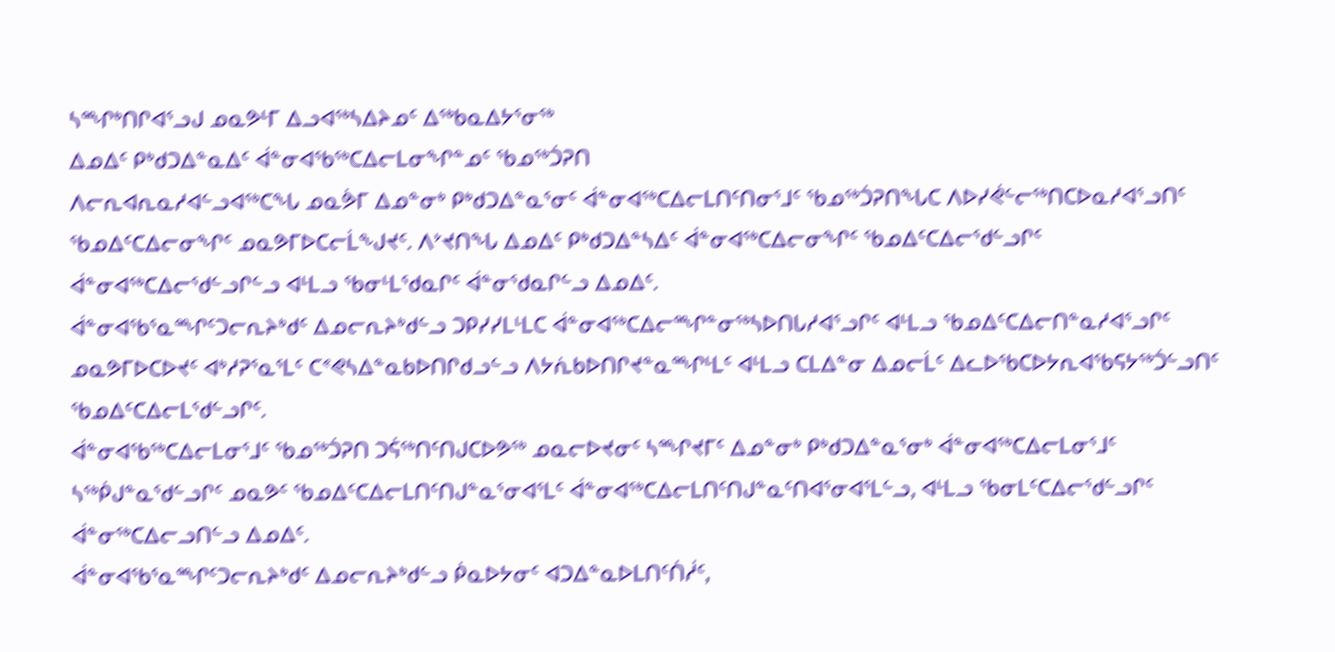ᓴᙱᒃᑎᒋᐊᕐᓗᒍ ᓄᓇᕗᒻᒥ ᐃᓗᐊᖅᓴᐃᔨᓄᑦ ᐃᖅᑲᓇᐃᔭᕐᓂᖅ
ᐃᓄᐃᑦ ᑭᒃᑯᑐᐃᓐᓇᐃᑦ ᐋᓐᓂᐊᖃᖅᑕᐃᓕᒪᓂᖏᓐᓄᑦ ᖃᓄᖅᑑᕈᑎ
ᐱᓕᕆᐊᕆᓇᓱᐊᓪᓗᐊᖅᑕᖓ ᓄᓇᕘᒥ ᐃᓄᓐᓂᒃ ᑭᒃᑯᑐᐃᓐᓇᕐᓂᑦ ᐋᓐᓂᐊᖅᑕᐃᓕᒪᑎᑦᑎᓂᕐᒧᑦ ᖃᓄᖅᑑᕈᑎᖓᑕ ᐱᐅᓯᕚᓪᓕᖅᑎᑕᐅᓇᓱᐊᕐᓗᑎᑦ ᖃᓄᐃᑦᑕᐃᓕᓂᖏᑦ ᓄᓇᕗᒥᐅᑕᓕᒫᖑᔪᑦ. ᐱᔾᔪᑎᖓ ᐃᓄᐃᑦ ᑭᒃᑯᑐᐃᓐᓴᐃᑦ ᐋᓐᓂᐊᖅᑕᐃᓕᓂᖏᑦ ᖃᓄᐃᑦᑕᐃᓕᖁᓪᓗᒋᑦ ᐋᓐᓂᐊᖅᑕᐃᓕᖁᓪᓗᒋᓪᓗ ᐊᒻᒪᓗ ᖃᓂᒻᒪᖁᓇᒋᑦ ᐋᓐᓂᖁᓇᒋᓪᓗ ᐃᓄᐃᑦ.
ᐋᓐᓂᐊᖃᕐᓇᙱᑦᑐᓕᕆᔨᒃᑯᑦ ᐃᓄᓕᕆᔨᒃᑯᓪᓗ ᑐᑭᓯᓯᒪᒻᒪᑕ ᐋᓐᓂᐊᖅᑕᐃᓕᙱᓐᓂᖅᓴᐅᑎᒐᓱᐊᕐᓗᒋᑦ ᐊᒻᒪᓗ ᖃᓄᐃᑦᑕᐃᓕᑎᓐᓇᓱᐊᕐᓗᒋᑦ ᓄᓇᕗᒥᐅᑕᐅᔪᑦ ᐊᒃᓱᕈᕐᓇᕐᒪᑦ ᑕᕝᕙᓴᐃᓐᓇᑲᐅᑎᒋᑯᓗᓪᓗ ᐱᔭᕇᑲᐅᑎᒋᔪᓐᓇᙱᒻᒪᑦ ᐊᒻᒪᓗ ᑕᒪᐃᓐᓂ ᐃᓄᓕᒫᑦ ᐃᓚᐅᖃᑕᐅᔭᕆᐊᖃᕋᔭᖅᑑᓪᓗᑎᑦ ᖃᓄᐃᑦᑕᐃᓕᒪᖁᓪᓗᒋᑦ.
ᐋᓐᓂᐊᖃᖅᑕᐃᓕᒪᓂᕐᒧᑦ ᖃᓄᖅᑑᕈᑎ ᑐᕌᖅᑎᑦᑎᒍᑕᐅᕗᖅ ᓄᓇᓕᐅᔪᓂᑦ ᓴᙱᔪᒥᑦ ᐃᓄᓐᓂᒃ ᑭᒃᑯᑐᐃᓐᓇᕐᓂᒃ ᐋᓐᓂᐊᖅᑕᐃᓕᒪᓂᕐᒧᑦ ᓴᖅᑮᒍᓐᓇᖁᓪᓗᒋᑦ ᓄᓇᕗᑦ ᖃᓄᐃᑦᑕᐃᓕᒪᑎᑦᑎᒍᓐᓇᕐᓂᐊᕐᒪᑦ ᐋᓐᓂᐊᖅᑕᐃᓕᒪᑎᑦᑎᒍᓐᓇᑦᑎᐊᕐᓂᐊᕐᒪᓪᓗ, ᐊᒻᒪᓗ ᖃᓂᒪᑦᑕᐃᓕᖁᓪᓗᒋᑦ ᐋᓐᓂᖅᑕᐃᓕᓗᑎᓪᓗ ᐃᓄᐃᑦ.
ᐋᓐᓂᐊᖃᕐᓇᙱᑦᑐᓕᕆᔨᒃᑯᑦ ᐃᓄᓕᕆᔨᒃᑯᓪᓗ ᑮᓇᐅᔭᓂᑦ ᐊᑐᐃᓐᓇᐅᒪᑎᑦᑏᓲᑦ,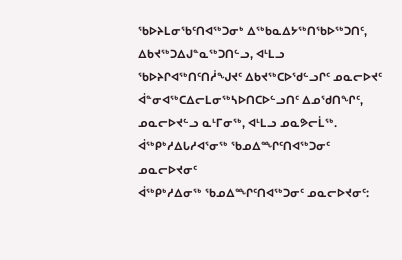ᖃᐅᔨᒪᓂᖃᑦᑎᐊᖅᑐᓂᒃ ᐃᖅᑲᓇᐃᔭᖅᑎᖃᐅᖅᑐᑎᑦ, ᐃᑲᔪᖅᑐᐃᒍᓐᓇᖅᑐᑎᓪᓗ, ᐊᒻᒪᓗ ᖃᐅᔨᒋᐊᖅᑎᑦᑎᓲᖑᔪᑦ ᐃᑲᔪᖅᑕᐅᖁᓪᓗᒋᑦ ᓄᓇᓕᐅᔪᑦ ᐋᓐᓂᐊᖅᑕᐃᓕᒪᓂᖅᓴᐅᑎᑕᐅᓪᓗᑎᑦ ᐃᓄᖁᑎᖏᑦ, ᓄᓇᓕᐅᔪᓪᓗ ᓇᒻᒥᓂᖅ, ᐊᒻᒪᓗ ᓄᓇᕗᓕᒫᖅ.
ᐋᖅᑭᒃᓱᐃᒐᓱᐊᕐᓂᖅ ᖃᓄᐃᙱᑦᑎᐊᖅᑐᓂᑦ ᓄᓇᓕᐅᔪᓂᑦ
ᐋᖅᑭᒃᓱᐃᓂᖅ ᖃᓄᐃᙱᑦᑎᐊᖅᑐᓂᑦ ᓄᓇᓕᐅᔪᓂᑦ: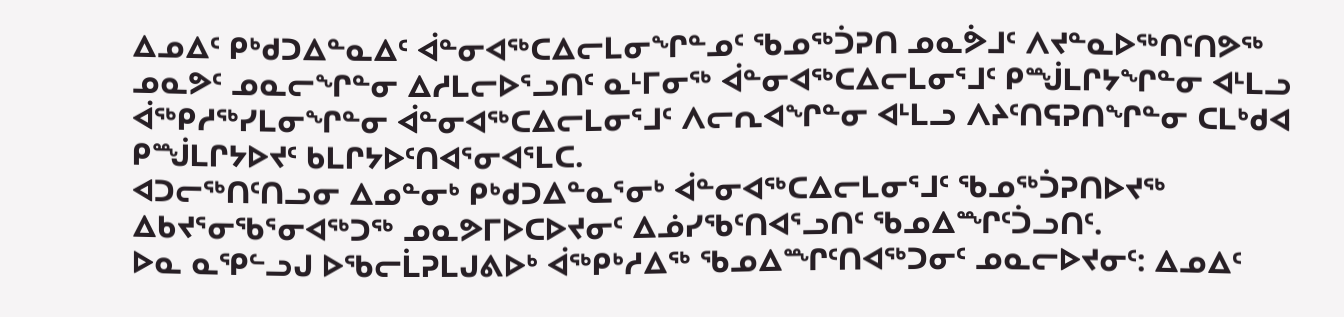ᐃᓄᐃᑦ ᑭᒃᑯᑐᐃᓐᓇᐃᑦ ᐋᓐᓂᐊᖅᑕᐃᓕᒪᓂᖏᓐᓄᑦ ᖃᓄᖅᑑᕈᑎ ᓄᓇᕘᒧᑦ ᐱᔪᓐᓇᐅᖅᑎᑦᑎᕗᖅ ᓄᓇᕗᑦ ᓄᓇᓕᖏᓐᓂ ᐃᓱᒪᓕᐅᕐᓗᑎᑦ ᓇᒻᒥᓂᖅ ᐋᓐᓂᐊᖅᑕᐃᓕᒪᓂᕐᒧᑦ ᑭᙴᒪᒋᔭᖏᓐᓂ ᐊᒻᒪᓗ ᐋᖅᑭᓱᖅᓯᒪᓂᖏᓐᓂ ᐋᓐᓂᐊᖅᑕᐃᓕᒪᓂᕐᒧᑦ ᐱᓕᕆᐊᖏᓐᓂ ᐊᒻᒪᓗ ᐱᔨᑦᑎᕋᕈᑎᖏᓐᓂ ᑕᒪᒃᑯᐊ ᑭᙴᒪᒋᔭᐅᔪᑦ ᑲᒪᒋᔭᐅᑦᑎᐊᕐᓂᐊᕐᒪᑕ.
ᐊᑐᓕᖅᑎᑦᑎᓗᓂ ᐃᓄᓐᓂᒃ ᑭᒃᑯᑐᐃᓐᓇᕐᓂᒃ ᐋᓐᓂᐊᖅᑕᐃᓕᒪᓂᕐᒧᑦ ᖃᓄᖅᑑᕈᑎᐅᔪᖅ ᐃᑲᔪᕐᓂᖃᕐᓂᐊᖅᑐᖅ ᓄᓇᕗᒥᐅᑕᐅᔪᓂᑦ ᐃᓅᓯᖃᑦᑎᐊᕐᓗᑎᑦ ᖃᓄᐃᙱᑦᑑᓗᑎᑦ.
ᐅᓇ ᓇᕿᓪᓗᒍ ᐅᖃᓕᒫᕈᒪᒍᕕᐅᒃ ᐋᖅᑭᒃᓱᐃᖅ ᖃᓄᐃᙱᑦᑎᐊᖅᑐᓂᑦ ᓄᓇᓕᐅᔪᓂᑦ: ᐃᓄᐃᑦ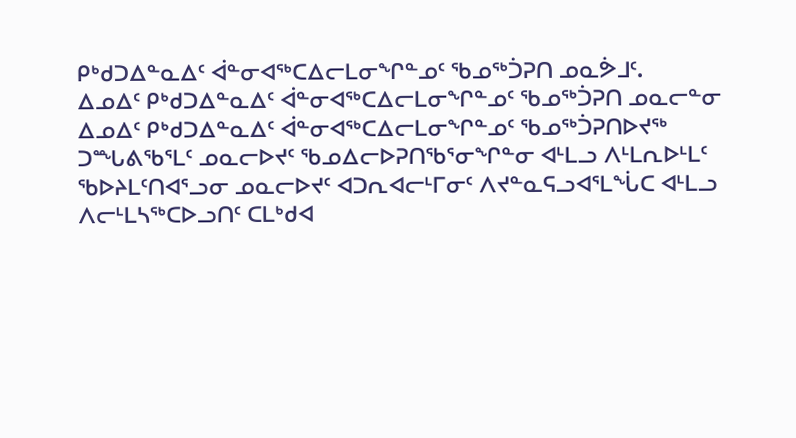ᑭᒃᑯᑐᐃᓐᓇᐃᑦ ᐋᓐᓂᐊᖅᑕᐃᓕᒪᓂᖏᓐᓄᑦ ᖃᓄᖅᑑᕈᑎ ᓄᓇᕘᒧᑦ.
ᐃᓄᐃᑦ ᑭᒃᑯᑐᐃᓐᓇᐃᑦ ᐋᓐᓂᐊᖅᑕᐃᓕᒪᓂᖏᓐᓄᑦ ᖃᓄᖅᑑᕈᑎ ᓄᓇᓕᓐᓂ
ᐃᓄᐃᑦ ᑭᒃᑯᑐᐃᓐᓇᐃᑦ ᐋᓐᓂᐊᖅᑕᐃᓕᒪᓂᖏᓐᓄᑦ ᖃᓄᖅᑑᕈᑎᐅᔪᖅ ᑐᙵᕕᖃᕐᒪᑦ ᓄᓇᓕᐅᔪᑦ ᖃᓄᐃᓕᐅᕈᑎᖃᕐᓂᖏᓐᓂ ᐊᒻᒪᓗ ᐱᒻᒪᕆᐅᒻᒪᑦ ᖃᐅᔨᒪᑦᑎᐊᕐᓗᓂ ᓄᓇᓕᐅᔪᑦ ᐊᑐᕆᐊᓕᒻᒥᓂᑦ ᐱᔪᓐᓇᕋᓗᐊᕐᒪᖔᑕ ᐊᒻᒪᓗ ᐱᓕᒻᒪᓴᖅᑕᐅᓗᑎᑦ ᑕᒪᒃᑯᐊ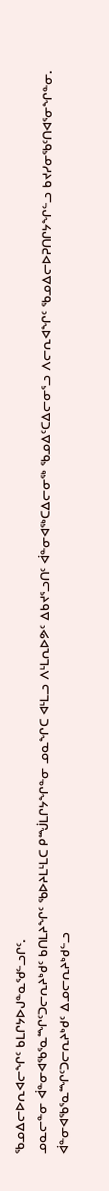ᖃᓄᐃᓕᐅᕆᐊᓕᖏᑦ ᑲᒪᒋᔭᐅᒍᓐᓇᖁᓪᓗᒋᑦ.
ᓄᓇᓕᓐᓂ ᐋᓐᓂᐊᖃᕐᓇᙱᑦᑐᓕᕆᔨᒃᑯᑦ ᑲᑎᒪᔨᖏᑦ ᖃᐅᔨᒪᒻᒪᑕ ᑭᙴᒪᒋᔭᖏᓐᓂ ᓄᓇᖏᑕ ᐊᒻᒪᓗ ᐱᒻᒪᕆᐅᕗᑦ ᐃᑲᔪᕐᓗᑎᑦ ᐋᓐᓂᐊᖅᑕᐃᓕᓂᖅ ᖃᓄᐃᑦᑕᐃᓕᓂᕐᓗ ᐱᓕᕆᐊᖏᑦ ᖃᓄᐃᓕᐅᕈᑎᒋᔭᖏᓪᓗ ᑲᔪᓯᓂᖃᑦᑎᐊᕐᓂᖏᓐᓂ.
ᐋᓐᓂᐊᖃᕐᓇᙱᑦᑐᓕᕆᔨᒃᑯᑦ ᐃᓄᓕᕆᔨᒃᑯᓪᓗ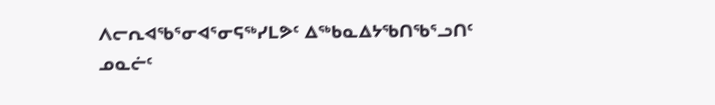ᐱᓕᕆᐊᖃᕐᓂᐊᕐᓂᕋᖅᓯᒪᕗᑦ ᐃᖅᑲᓇᐃᔭᖃᑎᖃᕐᓗᑎᑦ ᓄᓇᓖᑦ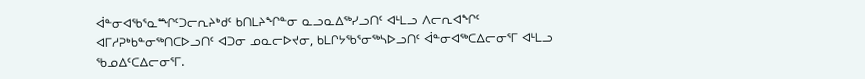ᐋᓐᓂᐊᖃᕐᓇᙱᑦᑐᓕᕆᔨᒃᑯᑦ ᑲᑎᒪᔨᖏᓐᓂ ᓇᓗᓇᐃᖅᓯᓗᑎᑦ ᐊᒻᒪᓗ ᐱᓕᕆᐊᖏᑦ ᐊᒥᓱᕈᒃᑲᓐᓂᖅᑎᑕᐅᓗᑎᑦ ᐊᑐᓂ ᓄᓇᓕᐅᔪᓂ, ᑲᒪᒋᔭᖃᕐᓂᖅᓴᐅᓗᑎᑦ ᐋᓐᓂᐊᖅᑕᐃᓕᓂᕐᒥ ᐊᒻᒪᓗ ᖃᓄᐃᑦᑕᐃᓕᓂᕐᒥ.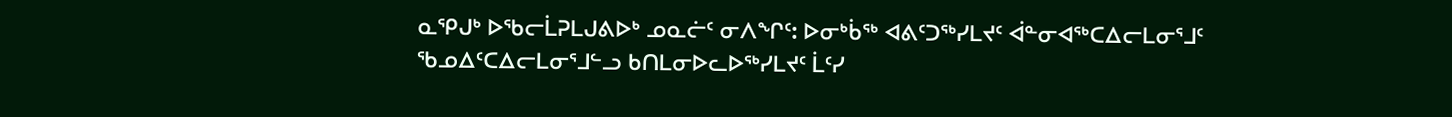ᓇᕿᒍᒃ ᐅᖃᓕᒫᕈᒪᒍᕕᐅᒃ ᓄᓇᓖᑦ ᓂᐱᖏᑦ: ᐅᓂᒃᑳᖅ ᐊᕕᑦᑐᖅᓯᒪᔪᑦ ᐋᓐᓂᐊᖅᑕᐃᓕᒪᓂᕐᒧᑦ ᖃᓄᐃᑦᑕᐃᓕᒪᓂᕐᒧᓪᓗ ᑲᑎᒪᓂᐅᓚᐅᖅᓯᒪᔪᑦ ᒫᑦᓯ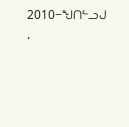2010−ᖑᑎᓪᓗᒍ .